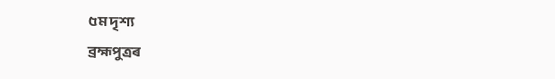৫ম দৃশ্য
ব্ৰহ্মপুত্ৰৰ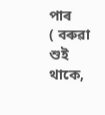পাৰ
( বৰুৱা শুই থাকে,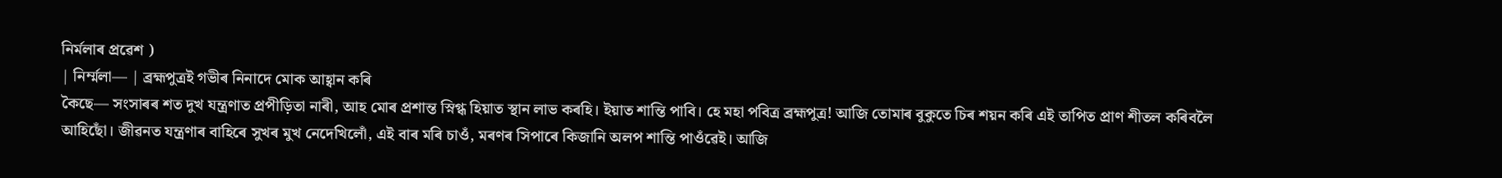নিৰ্মলাৰ প্ৰৱেশ )
| নিৰ্ম্মলা— | ব্ৰহ্মপুত্ৰই গভীৰ নিনাদে মোক আহ্বান কৰি
কৈছে— সংসাৰৰ শত দুখ যন্ত্ৰণাত প্ৰপীড়িতা নাৰী, আহ মোৰ প্ৰশান্ত স্নিগ্ধ হিয়াত স্থান লাভ কৰহি। ইয়াত শান্তি পাবি। হে মহা পবিত্ৰ ব্ৰহ্মপুত্ৰ! আজি তোমাৰ বুকুতে চিৰ শয়ন কৰি এই তাপিত প্ৰাণ শীতল কৰিবলৈ আহিছোঁ। জীৱনত যন্ত্ৰণাৰ বাহিৰে সুখৰ মুখ নেদেখিলোঁ, এই বাৰ মৰি চাওঁ, মৰণৰ সিপাৰে কিজানি অলপ শান্তি পাওঁৱেই। আজি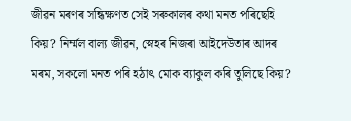জীৱন মৰণৰ সন্ধিক্ষণত সেই সৰুকালৰ কথা মনত পৰিছেহি কিয়? নিৰ্ম্মল বাল্য জীৱন, স্নেহৰ নিজৰা আইদেউতাৰ আদৰ মৰম, সকলো মনত পৰি হঠাৎ মোক ব্যাকুল কৰি তুলিছে কিয়?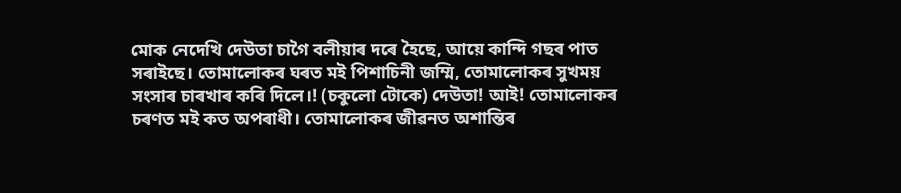মোক নেদেখি দেউতা চাগৈ বলীয়াৰ দৰে হৈছে, আয়ে কান্দি গছৰ পাত সৰাইছে। তোমালোকৰ ঘৰত মই পিশাচিনী জম্মি, তোমালোকৰ সুখময় সংসাৰ চাৰখাৰ কৰি দিলে।! (চকুলো টোকে) দেউতা! আই! তোমালোকৰ চৰণত মই কত অপৰাধী। তোমালোকৰ জীৱনত অশান্তিৰ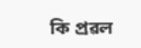কি প্ৰৱল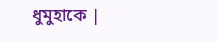ধুমুহাকে |